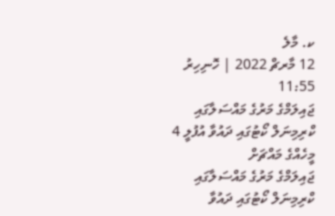ކ. މާލެ
12 މާރޗް 2022 | ހޮނިހިރު 11:55
ޖައިލަމްގެ މަރުގެ މައްސަލާގައި ކްރިމިނަލް ކޯޓުގައި ދައުވާ އުފުލީ 4 މީހެއްގެ މައްޗަށް
ޖައިލަމްގެ މަރުގެ މައްސަލާގައި ކްރިމިނަލް ކޯޓުގައި ދައުވާ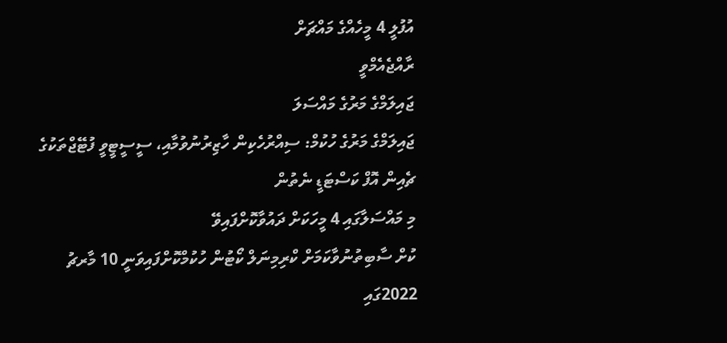އުފުލީ 4 މީހެއްގެ މައްޗަށް
ރާއްޖެއެމްވީ
ޖައިލަމްގެ މަރުގެ މައްސަލަ
ޖައިލަމްގެ މަރުގެ ހުކުމް: ސިއްރުހެކިން ހާޒިރުނުވުމާއި، ސީސީޓީވީ ފުޓޭޖްތަކުގެ ޗެއިން އޮފް ކަސްޓަޑީ ނެތުން
މި މައްސަލާގައި 4 މީހަކަށް ދައުވާކޮށްފައިވޭ
ކުށް ސާބިތުނުވާކަމަށް ކްރިމިނަލް ކޯޓުން ހުކުމްކޮށްފައިވަނީ 10 މާރޗު 2022ގައި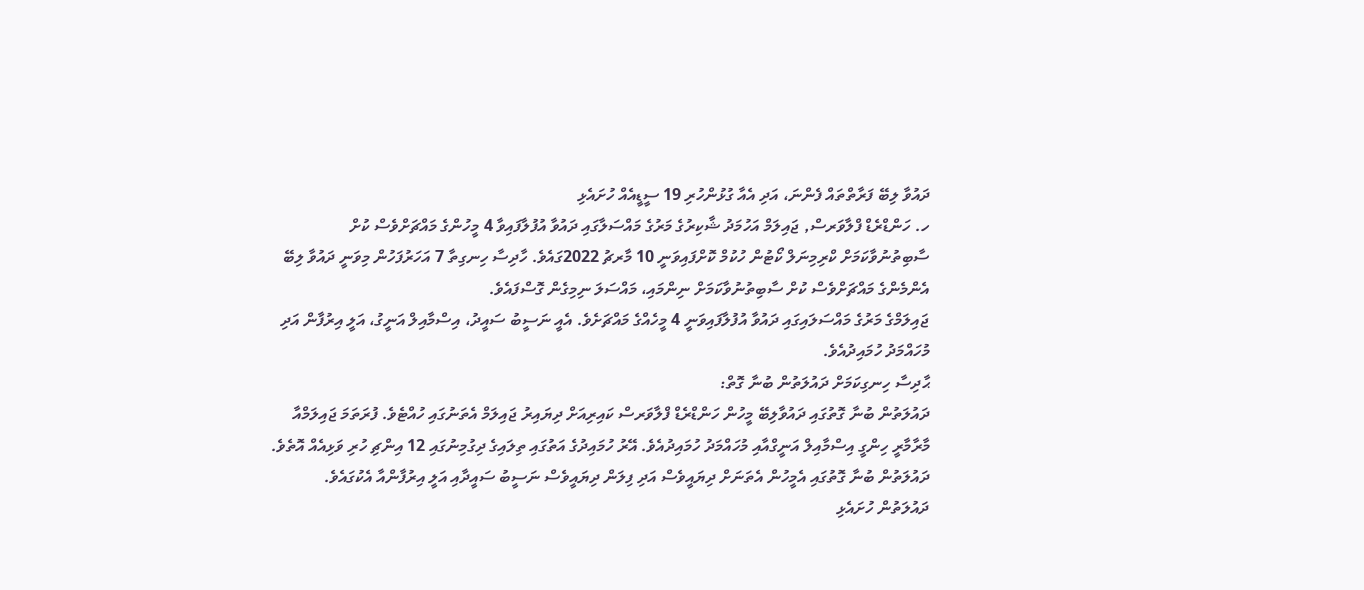ދައުވާ ލިބޭ ފަރާތްތައް ފެންނަ، އަދި އެއާ ގުޅުންހުރި 19 ސީޑީއެއް ހުށައެޅި
ހ. ހަންޑްރެޑް ފްލާވަރސް, ޖައިލަމް އަހުމަދު ޝާކިރުގެ މަރުގެ މައްސަލާގައި ދައުވާ އުފުލާފައިވާ 4 މީހުންގެ މައްޗަށްވެސް ކުށް ސާބިތުނުވާކަމަށް ކްރިމިނަލް ކޯޓުން ހުކުމް ކޮށްފައިވަނީ 10 މާރޗު 2022ގައެވެ. ހާދިސާ ހިނގިތާ 7 އަހަރުފަހުން މިވަނީ ދައުވާ ލިބޭ އެންމެންގެ މައްޗަށްވެސް ކުށް ސާބިތުނުވާކަމަށް ނިންމައި، މައްސަލަ ނިމިގެން ގޮސްފައެވެ.
ޖައިލަމްގެ މަރުގެ މައްސަލައިގައި ދައުވާ އުފުލާފައިވަނީ 4 މީހެއްގެ މައްޗަށެވެ. އެއީ ނަސީބު ސައީދު، އިސްމާއިލް އަނީގު، އަލީ އިރުފާން އަދި މުހައްމަދު ހުމައިދުއެވެ.
ޙާދިސާ ހިނގިކަމަށް ދައުލަތުން ބުނާ ގޮތް:
ދައުލަތުން ބުނާ ގޮތުގައި ދައުވާލިބޭ މީހުން ހަންޑްރެޑް ފްލާވަރސް ކައިރިއަށް ދިޔައިރު ޖައިލަމް އެތަނުގައި ހުއްޓެވެ. ފުރަތަމަ ޖައިލަމްއާ މާރާމާރީ ހިންގީ އިސްމާއިލް އަނީގްއާއި މުހައްމަދު ހުމައިދުއެވެ. އޭރު ހުމައިދުގެ އަތުގައި ތިލައިގެ ދިގުމިނުގައި 12 އިންޗި ހުރި ވަޅިއެއް އޮތެވެ. ދައުލަތުން ބުނާ ގޮތުގައި އެމީހުން އެތަނަށް ދިޔައީވެސް އަދި ފިލަން ދިޔައީވެސް ނަސީބު ސައީދާއި އަލީ އިރުފާންއާ އެކުގައެވެ.
ދައުލަތުން ހުށައެޅި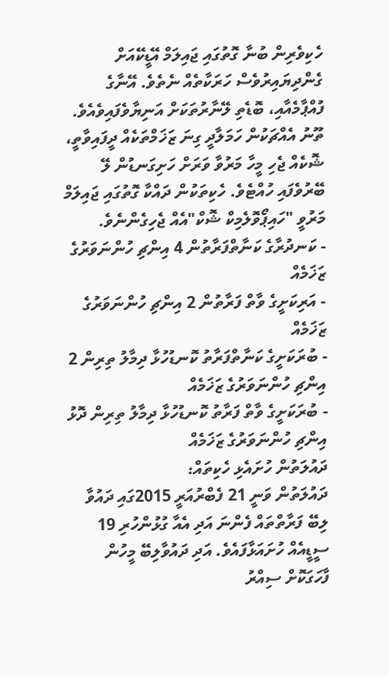ހެކިވެރިން ބުނާ ގޮތުގައި ޖައިލަމް އޭޑީކޭއަށް ގެންދިޔައިރުވެސް ހަރަކާތެއް ނެތެވެ. އޭނާގެ ފުއްޕާމެއާއި، ބޮޑެތި ލޭނާރުތަކަށް އަނިޔާވެފައިވެއެވެ. ތޫނު އެއްޗަކުން ހަމަލާދީ ގިނަ ޒަޚަމްތަކެއް ދީފައިވާތީ، ޝޮކެއް ޖެހި މީހާ މަރުވާ ވަރަށް ހަށިގަނޑުން ލޭ ބޭރުވެފައި ހުއްޓެވެ. ހެކިތަކުން ދައްކާ ގޮތުގައި ޖައިލަމް މަރުވީ "ހައިޕޯވޮލެމިކް ޝޮކް"އެއް ޖެހިގެންނެވެ.
- ކަނދުރާގެ ކަނާތްފަރާތުން 4 އިންޗި ހުންނަވަރުގެ ޒަޚަމެއް
- އަރިކަށީގެ ވާތް ފަރާތުން 2 އިންޗި ހުންނަވަރުގެ ޒަޚަމެއް
- ބުރަކަށީގެ ކަނާތްފަރާތު ކޮނޑުހުޅާ ދިމާލު ތިރިން 2 އިންޗި ހުންނަވަރުގެ ޒަޚަމެއް
- ބުރަކަށީގެ ވާތް ފަރާތު ކޮނޑުހުޅާ ދިމާލު ތިރިން ދޮޅު އިންޗި ހުންނަވަރުގެ ޒަޚަމެއް
ދައުލަތުން ހުށައެޅި ހެކިތައް:
ދައުލަތުން ވަނީ 21 ފެބްރުއަރީ 2015ގައި ދައުވާ ލިބޭ ފަރާތްތައް ފެންނަ އަދި އެއާ ގުޅުންހުރި 19 ސީޑީއެއް ހުށައަޅާފައެވެ. އަދި ދައުވާލިބޭ މީހުން ފާހަގަކޮށް ސިއްރު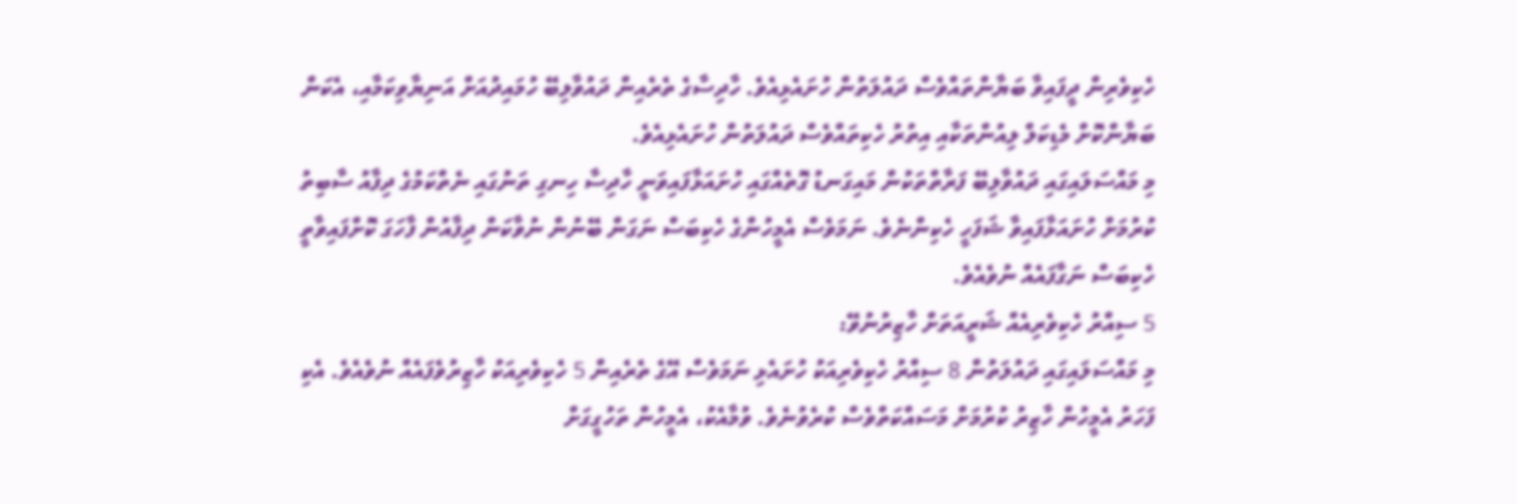ހެކިވެރިން ދީފައިވާ ބަޔާންތައްވެސް ދައުލަތުން ހުށައެޅިއެވެ. ހާދިސާގެ ތެރެއިން ދައުވާލިބޭ ހުމައިދުއަށް އަނިޔާވިކަމާއި، އެކަން ބަޔާންކޮށް މެޑިކަލް ލިއުންތަކާއި އިތުރު ހެކިތައްވެސް ދައުލަތުން ހުށައެޅިއެވެ.
މި މައްސަލައިގައި ދައުވާލިބޭ ފަރާތްތަކުން މައިގަނޑު ގޮތެއްގައި ހުށައަޅާފައިވަނީ ހާދިސާ ހިނގި ތަނުގައި ނެތްކަމުގެ ދިފާއު ސާބިތު ކުރުމަށް ހުށައަޅާފައިވާ ޝަފަހީ ހެކިންނެވެ. ނަމަވެސް އެމީހުންގެ ހެކިބަސް ނަގަން ބޭނުން ނުވާކަން ދިފާއުން ފާހަގަ ކޮށްފައިވާތީ ހެކިބަސް ނަގާފައެއް ނުވެއެވެ.
5 ސިއްރު ހެކިވެރިއެއް ޝަރީއަތަށް ހާޒިރުނުވޭ:
މި މައްސަލައިގައި ދައުލަތުން 8 ސިއްރު ހެކިވެރިއަކު ހުށައެޅި ނަމަވެސް އޭގެ ތެރެއިން 5 ހެކިވެރިއަކު ހާޒިރުވެފައެއް ނުވެއެވެ. އެކި ފަހަރު އެމީހުން ހާޒިރު ކުރުމަށް މަސައްކަތްވެސް ކުރެވުނެވެ. ވުމާއެކު، އެމީހުން ތަހުގީގަށް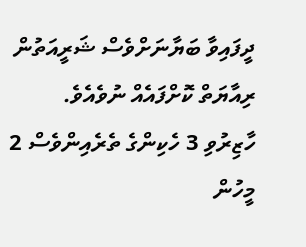ދީފައިވާ ބަޔާނަށްވެސް ޝަރީއަތުން ރިއާޔަތް ކޮށްފައެއް ނުވެއެވެ.
ހާޒިރުވި 3 ހެކިންގެ ތެރެއިންވެސް 2 މީހުން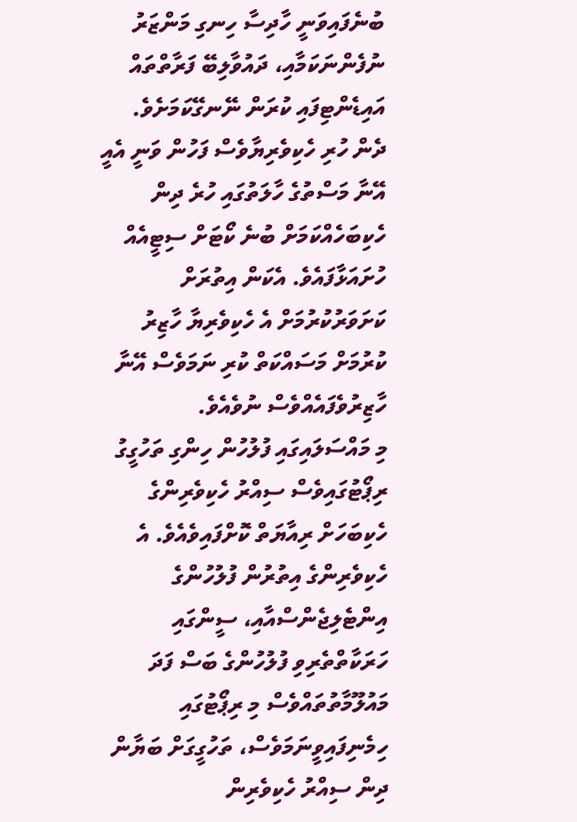ބުނެފައިވަނީ ހާދިސާ ހިނގި މަންޒަރު ނުފެންނަކަމާއި، ދައުވާލިބޭ ފަރާތްތައް އައިޑެންޓިފައި ކުރަން ނޭނގޭކަމަށެވެ.
ދެން ހުރި ހެކިވެރިޔާވެސް ފަހުން ވަނީ އެއީ އޭނާ މަސްތުގެ ހާލަތުގައި ހުރެ ދިން ހެކިބަހެއްކަމަށް ބުނެ ކޯޓަށް ސިޓީއެއް ހުށައަޅާފައެވެ. އެކަން އިތުރަށް ކަށަވަރުކުރުމަށް އެ ހެކިވެރިޔާ ހާޒިރު ކުރުމަށް މަސައްކަތް ކުރި ނަމަވެސް އޭނާ ހާޒިރުވެފައެއްވެސް ނުވެއެވެ.
މި މައްސަލައިގައި ފުލުހުން ހިންގި ތަހުގީގު ރިޕޯޓުގައިވެސް ސިއްރު ހެކިވެރިންގެ ހެކިބަހަށް ރިއާޔަތް ކޮށްފައިވެއެވެ. އެ ހެކިވެރިންގެ އިތުރުން ފުލުހުންގެ އިންޓެލިޖެންސްއާއި، ސީންގައި ހަރަކާތްތެރިވި ފުލުހުންގެ ބަސް ފަދަ މައުލޫމާތުތައްވެސް މި ރިޕޯޓުގައި ހިމެނިފައިވީނަމަވެސް، ތަހުގީގަށް ބަޔާން ދިން ސިއްރު ހެކިވެރިން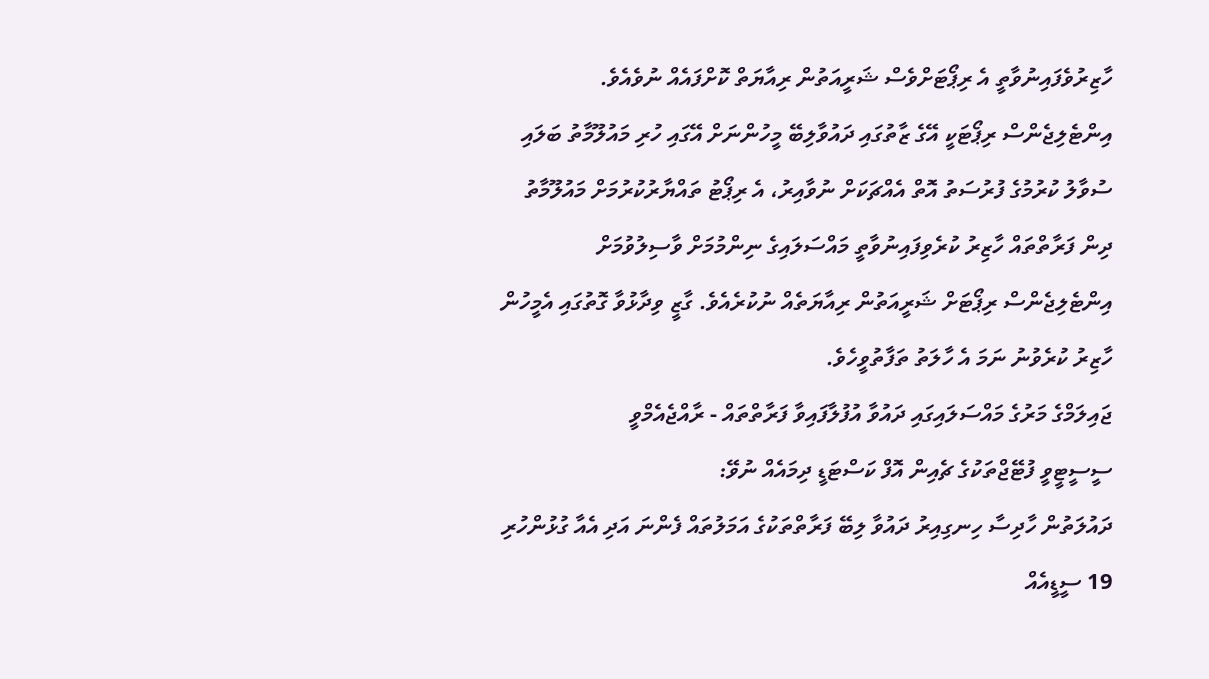ހާޒިރުވެފައިނުވާތީ އެ ރިޕޯޓަށްވެސް ޝަރީއަތުން ރިއާޔަތް ކޮށްފައެއް ނުވެއެވެ.
އިންޓެލިޖެންސް ރިޕޯޓަކީ އޭގެ ޒާތުގައި ދައުވާލިބޭ މީހުންނަށް އޭގައި ހުރި މައުލޫމާތު ބަލައި ސުވާލު ކުރުމުގެ ފުރުސަތު އޮތް އެއްޗަކަށް ނުވާއިރު، އެ ރިޕޯޓު ތައްޔާރުކުރުމަށް މައުލޫމާތު ދިން ފަރާތްތައް ހާޒިރު ކުރެވިފައިނުވާތީ މައްސަލައިގެ ނިންމުމަށް ވާސިލުވުމަށް އިންޓެލިޖެންސް ރިޕޯޓަށް ޝަރީއަތުން ރިއާޔަތެއް ނުކުރެއެވެ. ގާޒީ ވިދާޅުވާ ގޮތުގައި އެމީހުން ހާޒިރު ކުރެވުނު ނަމަ އެ ހާލަތު ތަފާތުވީހެވެ.
ޖައިލަމްގެ މަރުގެ މައްސަލައިގައި ދައުވާ އުފުލާފައިވާ ފަރާތްތައް - ރާއްޖެއެމްވީ
ސީސީޓީވީ ފުޓޭޖްތަކުގެ ޗެއިން އޮފް ކަސްޓަޑީ ދިމައެއް ނުވޭ:
ދައުލަތުން ހާދިސާ ހިނގިއިރު ދައުވާ ލިބޭ ފަރާތްތަކުގެ އަމަލުތައް ފެންނަ އަދި އެއާ ގުޅުންހުރި 19 ސީޑީއެއް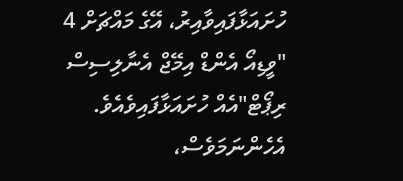ހުށައަޅާފައިވާއިރު، އޭގެ މައްޗަށް 4 "ވީޑިއޯ އެންޑް އިމޭޖް އެނާލިސިސް ރިޕޯޓް"އެއް ހުށައަޅާފައިވެއެވެ. އެހެންނަމަވެސް،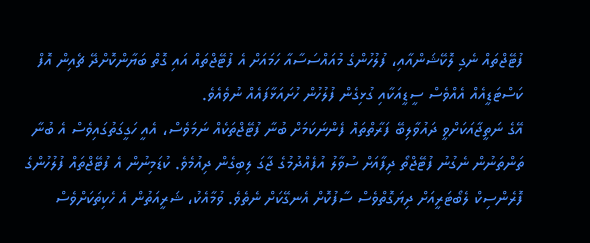ފުޓޭޖްތައް ނެގި ލޮކޭޝަންއާއި، ފުލުހުންގެ މުއައްސަސާއާ ހަމައަށް އެ ފުޓޭޖްތައް އައި ގޮތް ބަޔާންކޮށްދޭ ޗެއިން އޮފް ކަސްޓަޑީއެއް އެއްވެސް ސީޑީއަކާއި ގުޅިގެން ފުލުހުން ހުށައަޅާފައެއް ނުވެއެވެ.
އޭގެ ނަތީޖާއަކަށްވީ ދައުވާލިބޭ ފަރާތްތައް ފެންނަކަމަށް ބުނާ ފުޓޭޖްތަކެއް ނަމަވެސް، އެއީ ހަގީގަތުގައިވެސް އެ ބުނާ ތަންތަނުން ނެގުނު ފުޓޭޖްތޯ ދިފާއަށް ސުވާލު އުފެއްދުމުގެ ޖާގަ ލިބިގެން ދިއުމެވެ. ކުޑަމިނުން އެ ފުޓޭޖްތައް ފުލުހުންގެ ފޮރެންސިކް ލެބޯޓަރީއަށް ދިޔަގޮތްވެސް ސާފުކޮށް އެނގޭކަށް ނެތެވެ. ވުމާއެކު، ޝަރީއަތުން އެ ހެކިތަކަށްވެސް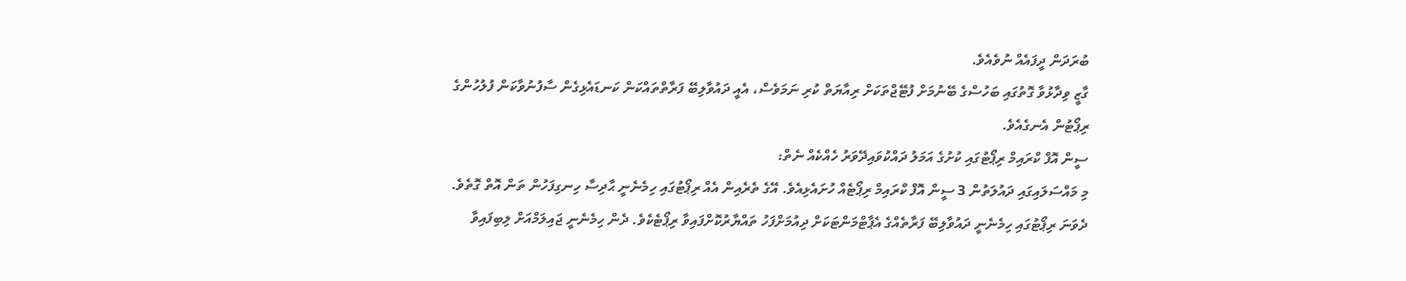ބުރަދަން ދީފައެއް ނުވެއެވެ.
ގާޒީ ވިދާޅުވާ ގޮތުގައި ބަހުސްގެ ބޭނުމަށް ފުޓޭޖްތަކަށް ރިއާޔަތް ކުރި ނަމަވެސް، އެއީ ދައުވާލިބޭ ފަރާތްތައްކަން ކަނޑައެޅިގެން ސާފުނުވާކަން ފުލުހުންގެ ރިޕޯޓުން އެނގެއެވެ.
ސީން އޮފް ކްރައިމް ރިޕޯޓުގައި ކުށުގެ އަމަލު ދައްކުވައިދޭވަރު ހެއްކެއް ނެތް:
މި މައްސަލައިގައި ދައުލަތުން 3 ސީން އޮފް ކްރައިމް ރިޕޯޓެއް ހުށައެޅިއެވެ. އޭގެ ތެރެއިން އެއް ރިޕޯޓުގައި ހިމެނެނީ ޙާދިސާ ހިނގިފަހުން ތަން އޮތް ގޮތެވެ. ދެވަނަ ރިޕޯޓުގައި ހިމެނެނީ ދައުވާލިބޭ ފަރާތެއްގެ އެޕާޓްމަންޓަކަށް ދިއުމަށްފަހު ތައްޔާރުކޮށްފައިވާ ރިޕޯޓެކެވެ. ދެން ހިމެނެނީ ޖައިލަމްއަށް ލިބިފައިވާ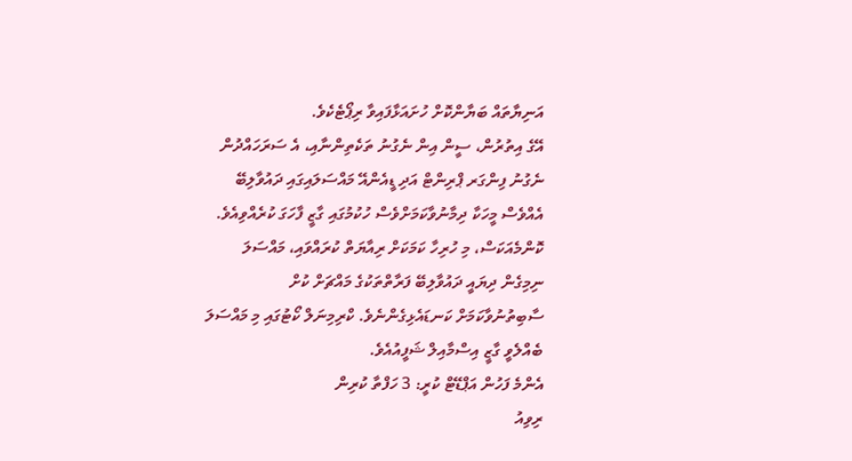އަނިޔާތައް ބަޔާންކޮށް ހުށައަޅާފައިވާ ރިޕޯޓެކެވެ.
އޭގެ އިތުރުން، ސީން އިން ނެގުނު ތަކެތިންނާއި، އެ ސަރަހައްދުން ނެގުނު ފިންގަރ ޕްރިންޓް އަދި ޑީއެންއޭ މައްސަލައިގައި ދައުވާލިބޭ އެއްވެސް މީހަކާ ދިމާނުވާކަމަށްވެސް ހުކުމުގައި ގާޒީ ފާހަގަ ކުރެއްވިއެވެ.
ކޮންމެއަކަސް، މި ހުރިހާ ކަމަކަށް ރިއާޔަތް ކުރައްވައި، މައްސަލަ ނިމިގެން ދިޔައީ ދައުވާލިބޭ ފަރާތްތަކުގެ މައްޗަށް ކުށް ސާބިތުނުވާކަމަށް ކަނޑައެޅިގެންނެވެ. ކްރިމިނަލް ކޯޓުގައި މި މައްސަލަ ބެއްލެވީ ގާޒީ އިސްމާއިލް ޝަފީއުއެވެ.
އެންމެ ފަހުން އަޕްޑޭޓް ކުރީ: 3 ހަފްތާ ކުރިން
ރިވިއު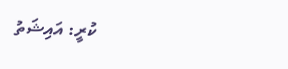ކުރީ: އައިޝަތު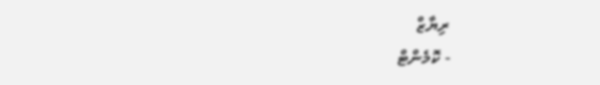ރިޔާޒް
- ކޮމެންޓް